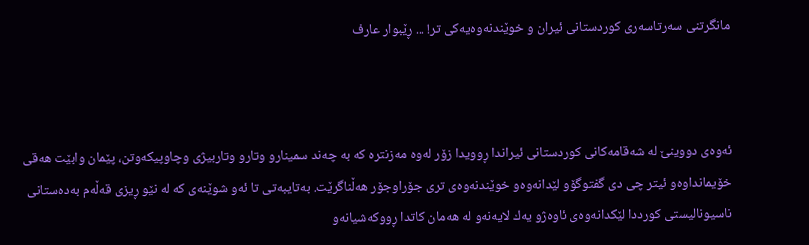مانگرتنی سه‌رتاسه‌ری كوردستانی ئیران و خوێندنه‌وه‌یه‌كی تر! ... ڕێبوار عارف



ئه‌وه‌ی دووینێ له‌ شه‌قامه‌كانی كوردستانی ئیراندا ڕوویدا زۆر له‌وه‌ مه‌زنتره‌ كه‌ به‌ چه‌ند سمینارو وتارو وتاربیژی وچاوپیكه‌وتن، پێمان وابێت هه‌قی خۆیمانداوه‌و ئیتر چی دی گفتوگۆو لێدانه‌وه‌و خوێندنه‌وه‌ی تری جۆراوجۆر هه‌ڵناگرێت. به‌تایبه‌تی تا ئه‌و شوێنه‌ی كه‌ له‌ نێو ڕیزی قه‌ڵه‌م به‌ده‌ستانی ناسیونالیستی كورددا لێكدانه‌وه‌ی ئاوه‌ژو یه‌ك لایه‌نه‌و له‌ هه‌مان كاتدا ڕووكه‌شیانه‌و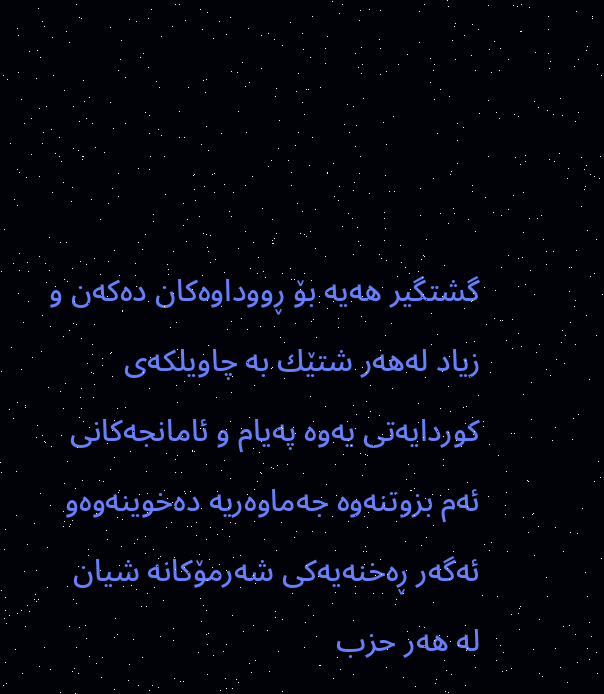گشتگیر هه‌یه‌ بۆ ڕووداوه‌كان ده‌كه‌ن و زیاد له‌هه‌ر شتێك به‌ چاویلكه‌ی كوردایه‌تی یه‌وه‌ په‌یام و ئامانجه‌كانی ئه‌م بزوتنه‌وه‌ جه‌ماوه‌ریه‌ ده‌خوینه‌وه‌و ئه‌گه‌ر ڕه‌خنه‌یه‌كی شه‌رمۆكانه‌ شیان له‌ هه‌ر حزب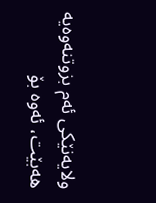ولایه‌نێكی ئه‌م بزوتنه‌وه‌یه‌ هه‌بێت، ئه‌وه‌ بۆ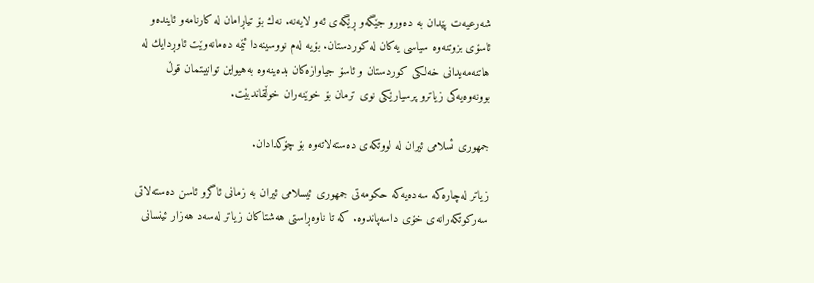شه‌رعیه‌ت پێدان به‌ ده‌ورو جێگه‌و ڕێگه‌ی ئه‌و لایه‌نه‌. نه‌ك بۆ تیاڕامان له‌ كارنامه‌و ئاینده‌و ئاسۆی بزوتنه‌وه‌ سیاسی یه‌كان له‌ كوردستان. بۆیه‌ له‌م نووسینه‌دا ئێمه‌ ده‌مانه‌وێت ئاوڕدایك له‌ هاتنه‌مه‌یدانی خه‌لكی كوردستان و ئاسۆ جیاوازه‌كان بده‌ینه‌وه‌ به‌هیواین توانیبتمان قوڵ بوونه‌وه‌یه‌كی زیاترو پرسیارێكی نوی ترمان بۆ خوێنه‌ران خوڵقاندبێت.

جمهوری ئسلامی ئیران له‌ لووتكه‌ی ده‌سته‌لاته‌وه‌ بۆ چۆكدادان.

زیاتر له‌چاره‌كه‌ سه‌ده‌یه‌كه‌ حكومه‌تی جمهوری ئیسلامی ئیران به‌ زمانی ئاگرو ئاسن ده‌سته‌لاتی سه‌ركوتكه‌رانه‌ی خۆی داسه‌پاندوه‌. كه‌ تا ناوه‌ڕاستی هه‌شتاكان زیاتر له‌سه‌د هه‌زار ئینسانی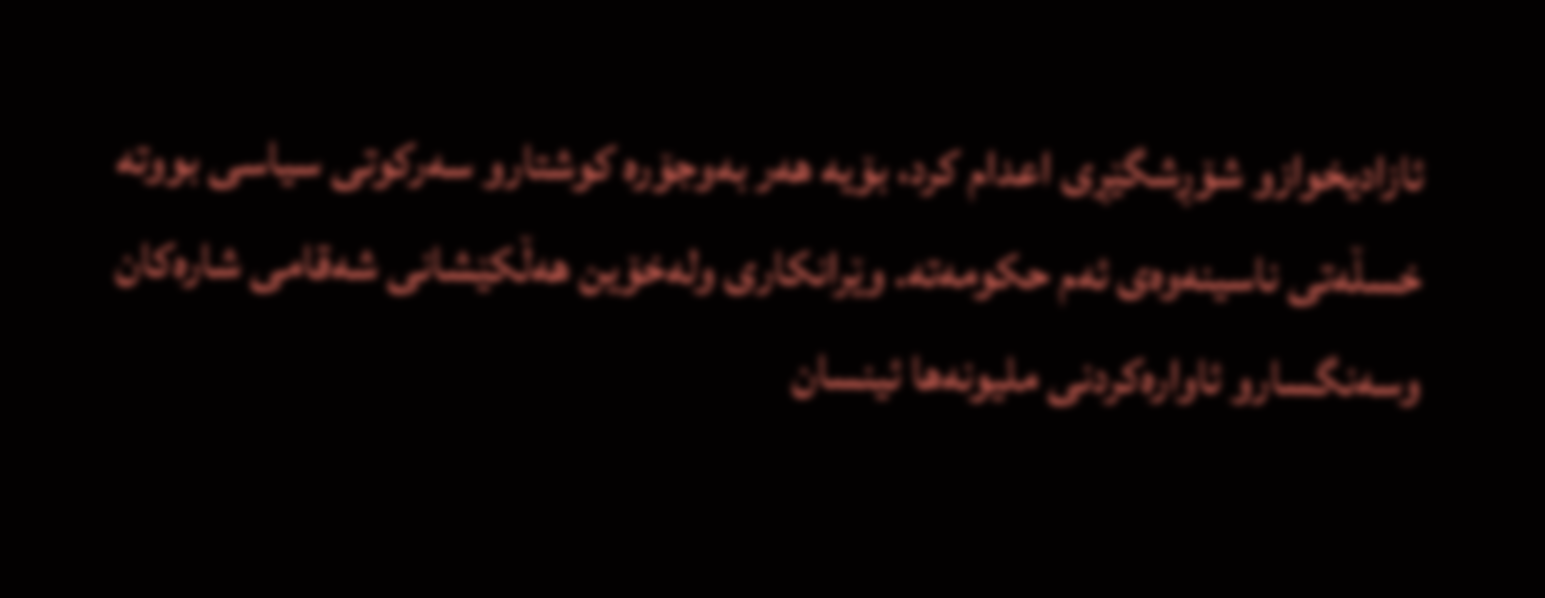ئازادیخوازو شۆڕشگێڕی اعدام كرد، بۆیه‌ هه‌ر به‌وجۆره‌ كوشتارو سه‌ركوتی سیاسی بووته‌ خسڵه‌تی ناسینه‌وه‌ی ئه‌م حكومه‌ته‌. وێرانكاری وله‌خۆین هه‌ڵكێشانی شه‌قامی شاره‌كان وسه‌نگسارو ئاواره‌كردنی ملیونه‌ها ئینسان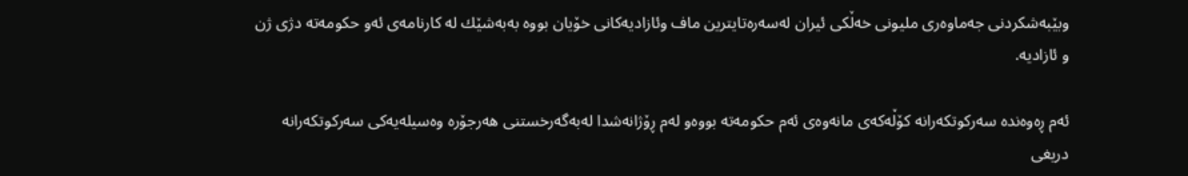وبێبه‌شكردنی جه‌ماوه‌ری ملیونی خه‌ڵكی ئیران له‌سه‌ره‌تایترین ماف وئازادیه‌كانی خۆیان بووه‌ به‌به‌شێك له‌ كارنامه‌ی ئه‌و حكومه‌ته‌ دژی ژن و ئازادیه‌.

ئه‌م ڕه‌وه‌نده‌ سه‌ركوتكه‌رانه‌ كۆڵه‌كه‌ی مانه‌وه‌ی ئه‌م حكومه‌ته‌ بووه‌و له‌م ڕۆژانه‌شدا له‌به‌گه‌رخستنی هه‌رجۆره‌ وه‌سیله‌یه‌كی سه‌ركوتكه‌رانه‌ دریغی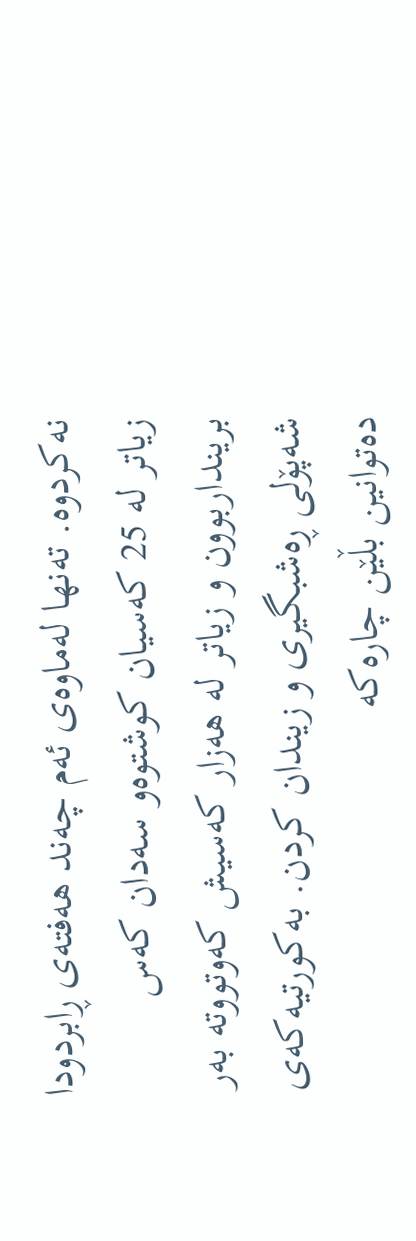نه‌كردوه‌. ته‌نها له‌ماوه‌ی ئه‌م چه‌ند هه‌فته‌ی ڕابردودا زیاتر له‌ 25 كه‌سیان كوشتوه‌و سه‌دان كه‌س برینداربوون و زیاتر له‌ هه‌زار كه‌سیش كه‌وتووته‌ به‌ر شه‌پۆلی ڕه‌شبگیری و زیندان كردن. به‌كورتیه‌كه‌ی ده‌توانین بڵێن چاره‌كه‌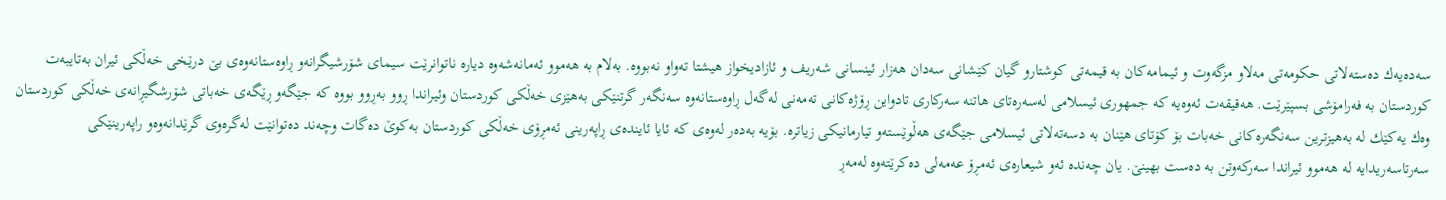سه‌ده‌یه‌ك ده‌سته‌لاتی حكومه‌تی مه‌لاو مزگه‌وت و ئیمامه‌كان به‌ قیمه‌تی كوشتارو گیان كێشانی سه‌دان هه‌زار ئینسانی شه‌ریف و ئازادیخواز هیشتا ته‌واو نه‌بووه‌. به‌لام به‌ هه‌موو ئه‌مانه‌شه‌وه‌ دیاره‌ ناتوانرێت سیمای شۆرشیگرانه‌و ڕاوه‌ستانه‌وه‌ی بێ درێخی خه‌ڵكی ئیران به‌تایبه‌ت كوردستان به‌ فه‌رامۆشی بسپێرێت. هه‌قیقه‌ت ئه‌وه‌یه‌ كه‌ جمهوری ئیسلامی له‌سه‌ره‌تای هاتنه‌ سه‌ركاری تادواین ڕۆژه‌كانی ته‌مه‌نی له‌گه‌ل ڕاوه‌ستانه‌وه‌ سه‌نگه‌ر گرتنێكی به‌هێزی خه‌ڵكی كوردستان وئیراندا ڕوو به‌ڕوو بووه‌ كه‌ جێگه‌و ڕێگه‌ی خه‌باتی شۆرشگیڕانه‌ی خه‌ڵكی كوردستان وه‌ك یه‌كێك له‌ به‌هیزترین سه‌نگه‌ره‌كانی خه‌بات بۆ كۆتای هێنان به‌ دسه‌ته‌لاتی ئیسلامی جێگه‌ی هه‌ڵوێسته‌و تیارمانیكی زیاتره‌. بۆیه‌ به‌ده‌ر له‌وه‌ی كه‌ ئایا ئاینده‌ی ڕاپه‌رینی ئه‌مڕۆی خه‌ڵكی كوردستان به‌كوێ ده‌گات وچه‌ند ده‌توانێت له‌گره‌وی گرێدانه‌وه‌و راپه‌رینێكی سه‌رتاسه‌ریدایه‌ له‌ هه‌موو ئیراندا سه‌ركه‌وتن به‌ ده‌ست بهینێ. یان چه‌نده‌ ئه‌و شیعاره‌ی ئه‌مڕۆ عه‌مه‌لی ده‌كرێته‌وه‌ له‌مه‌ڕ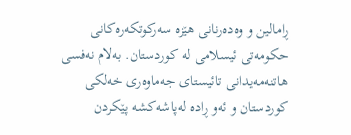ڕامالین و وه‌ده‌رنانی هێزه‌ سه‌ركوتكه‌ره‌كانی حكومه‌تی ئیسلامی له‌ كوردستان. به‌لام نه‌فسی هاتنه‌مه‌یدانی تائیستای جه‌ماوه‌ری خه‌لكی كوردستان و ئه‌و ڕاده‌ له‌پاشه‌كشه‌ پێكردن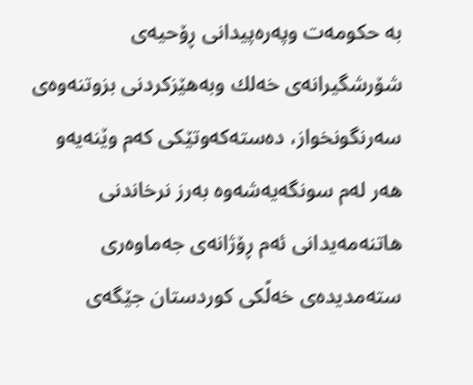به‌ حكومه‌ت وپه‌ره‌پیدانی ڕۆحیه‌ی شۆرشگیرانه‌ی خه‌لك وبه‌هێزكردنی بزوتنه‌وه‌ی سه‌رنگونخواز، ده‌سته‌كه‌وتێكی كه‌م وێنه‌یه‌و هه‌ر له‌م سونگه‌یه‌شه‌وه‌ به‌رز نرخاندنی هاتنه‌مه‌یدانی ئه‌م ڕۆژانه‌ی جه‌ماوه‌ری سته‌مدیده‌ی خه‌لًكی كوردستان جێگه‌ی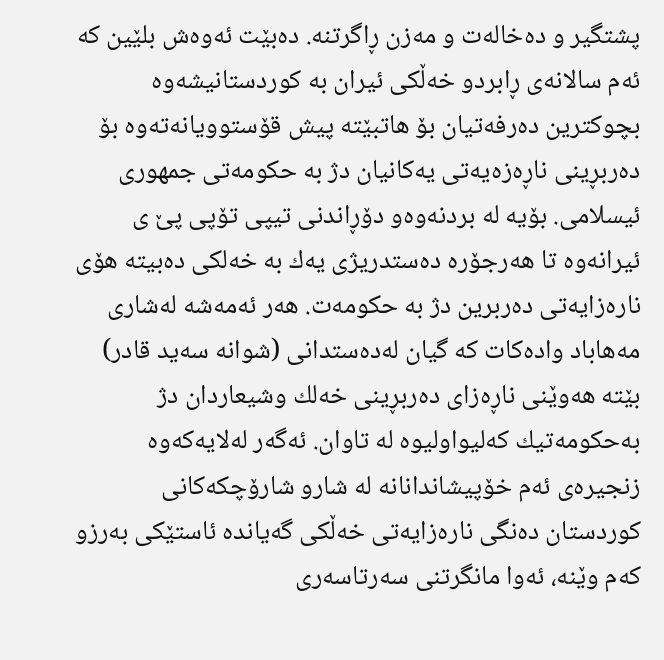پشتگیر و ده‌خاله‌ت و مه‌زن ڕاگرتنه‌. ده‌بێت ئه‌وه‌ش بلێین كه‌ ئه‌م سالانه‌ی ڕابردو خه‌ڵكی ئیران به‌ كوردستانیشه‌وه‌ بچوكترین ده‌رفه‌تیان بۆ هاتبێته‌ پیش قۆستوویانه‌ته‌وه‌ بۆ ده‌ربڕینی ناڕه‌زه‌یه‌تی یه‌كانیان دژ به‌ حكومه‌تی جمهوری ئیسلامی. بۆیه‌ له‌ بردنه‌وه‌و دۆڕاندنی تیپی تۆپی پێ ی ئیرانه‌وه‌ تا هه‌رجۆره‌ ده‌ستدریژی یه‌ك به‌ خه‌لكی ده‌بیته‌ هۆی ناره‌زایه‌تی ده‌ربرین دژ به‌ حكومه‌ت. هه‌ر ئه‌مه‌شه‌ له‌شاری مه‌هاباد واده‌كات كه‌ گیان له‌ده‌ستدانی (شوانه‌ سه‌ید قادر) بێته‌ هه‌وێنی ناڕه‌زای ده‌ربڕینی خه‌لك وشیعاردان دژ به‌حكومه‌تیك كه‌لیواولیوه‌ له‌ تاوان. ئه‌گه‌ر له‌لایه‌كه‌وه‌ زنجیره‌ی ئه‌م خۆپیشاندانانه‌ له‌ شارو شارۆچكه‌كانی كوردستان ده‌نگی ناره‌زایه‌تی خه‌ڵكی گه‌یانده‌ ئاستێكی به‌رزو كه‌م وێنه‌، ئه‌وا مانگرتنی سه‌رتاسه‌ری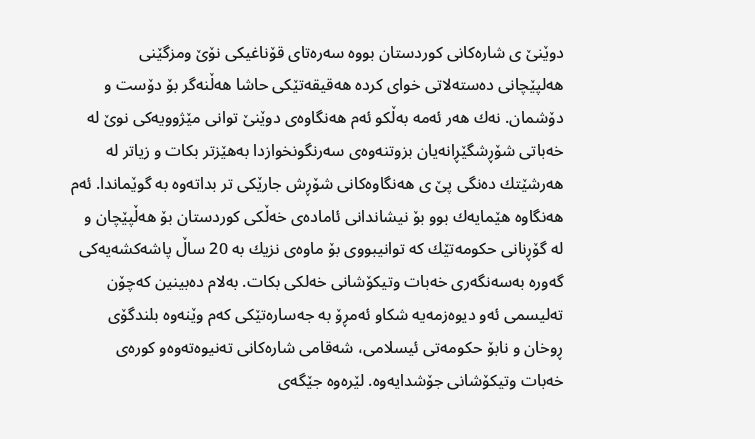دوێنێ ی شاره‌كانی كوردستان بووه‌ سه‌ره‌تای قۆناغیكی نۆێ ومزگێنی هه‌لپێچانی ده‌سته‌لاتی خوای كرده‌ هه‌قیقه‌تێكی حاشا هه‌ڵنه‌گر بۆ دۆست و دۆشمان. نه‌ك هه‌ر ئه‌مه‌ به‌ڵكو ئه‌م هه‌نگاوه‌ی دوێنێ توانی مێژوویه‌كی نوێ له‌ خه‌باتی شۆڕشگێڕانه‌یان بزوتنه‌وه‌ی سه‌رنگونخوازدا به‌هێزتر بكات و زیاتر له‌ هه‌رشێتك ده‌نگی پێ ی هه‌نگاوه‌كانی شۆڕش جارێكی تر بداته‌وه‌ به‌ گوێماندا. ئه‌م هه‌نگاوه‌ هێمایه‌ك بوو بۆ نیشاندانی ئاماده‌ی خه‌ڵكی كوردستان بۆ هه‌ڵپێچان و له‌ گۆڕنانی حكومه‌تێك كه‌ توانیبووی بۆ ماوه‌ی نزیك به‌ 20 ساڵ پاشه‌كشه‌یه‌كی گه‌وره‌ به‌سه‌نگه‌ری خه‌بات وتیكۆشانی خه‌لكی بكات. به‌لام ده‌بینین كه‌چۆن ته‌لیسمی ئه‌و دیوه‌زمه‌یه‌ شكاو ئه‌مڕۆ به‌ جه‌ساره‌تێكی كه‌م وێنه‌وه‌ بلندگۆی ڕوخان و نابۆ حكومه‌تی ئیسلامی، شه‌قامی شاره‌كانی ته‌نیوه‌ته‌وه‌و كوره‌ی خه‌بات وتیكۆشانی جۆشدایه‌وه‌. لێره‌وه‌ جێگه‌ی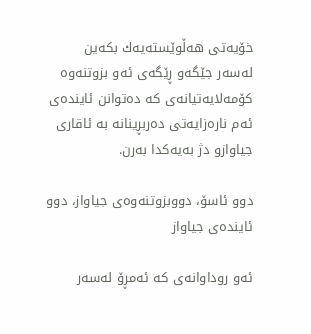خۆیه‌تی هه‌ڵوێسته‌یه‌ك بكه‌ین له‌سه‌ر جێگه‌و ڕێگه‌ی ئه‌و بزوتنه‌وه‌ كۆمه‌لایه‌تیانه‌ی كه‌ ده‌توانن ئاینده‌ی ئه‌م ناره‌زایه‌تی ده‌ربڕینانه‌ به‌ ئاقاری جیاوازو دژ به‌یه‌كدا به‌رن.

دوو ئاسۆ، دووبزوتنه‌وه‌ی جیاواز، دوو ئاینده‌ی جیاواز

ئه‌و روداوانه‌ی كه‌ ئه‌مڕۆ له‌سه‌ر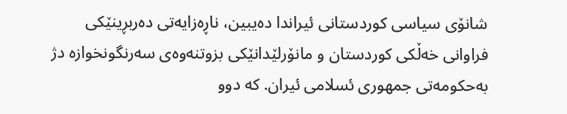شانۆی سیاسی كوردستانی ئیراندا ده‌یبین، ناڕه‌زایه‌تی ده‌ربڕینێكی فراوانی خه‌ڵكی كوردستان و مانۆرلێدانێكی بزوتنه‌وه‌ی سه‌رنگونخوازه‌ دژ به‌حكومه‌تی جمهوری ئسلامی ئیران. كه‌ دوو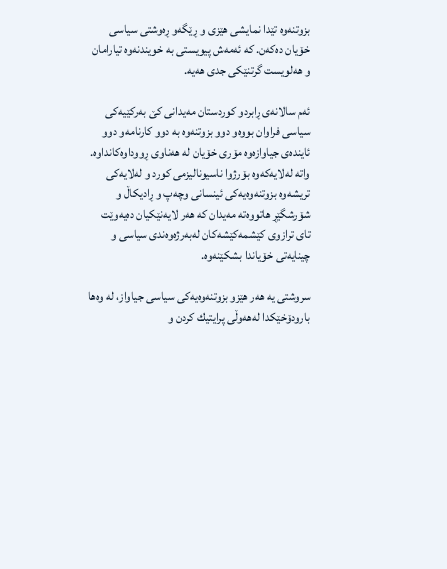بزوتنه‌وه‌ تێدا نمایشی هێزی و ڕێگه‌و ڕه‌وشتی سیاسی خۆیان ده‌كه‌ن. كه‌ ئه‌مه‌ش پیویستی به‌ خویندنه‌وه‌ تیارامان و هه‌لویست گرتنێكی جدی هه‌یه‌.

ئه‌م سالانه‌ی ڕابردو كوردستان مه‌یدانی كێ به‌ركێیه‌كی سیاسی فراوان بووه‌و دوو بزوتنه‌وه‌ به‌ دوو كارنامه‌و دوو ئاینده‌ی جیاوازه‌وه‌ مۆری خۆیان له‌ هه‌ناوی ڕووداوه‌كانداوه‌. واته‌ له‌لایه‌كه‌وه‌ بۆرژوا ناسیونالیزمی كورد و له‌لایه‌كی تریشه‌وه‌ بزوتنه‌وه‌یه‌كی ئینسانی وچه‌پ و ڕادیكاڵ و شۆرشگێڕ هاتووه‌ته‌ مه‌یدان كه‌ هه‌ر لایه‌نێكیان ده‌یه‌وێت تای ترازوی كێشمه‌كێشه‌كان له‌به‌رژه‌وه‌ندی سیاسی و چینایه‌تی خۆیاندا بشكێنه‌وه‌.

سروشتی یه‌ هه‌ر هێزو بزوتنه‌وه‌یه‌كی سیاسی جیاواز، له‌ وه‌ها بارودۆخێكدا له‌هه‌وڵی پرایتیك كردن و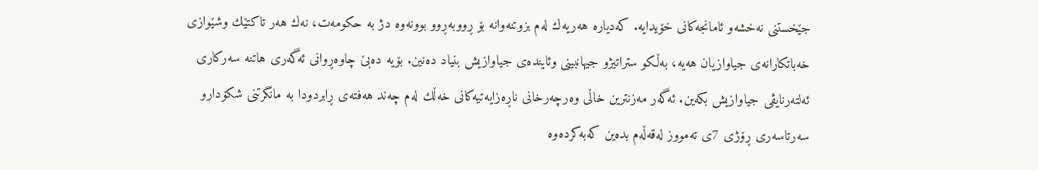جێخستنی نه‌خشه‌و ئامانجه‌كانی خۆیدایه‌. كه‌دیاره‌ هه‌ریه‌ك له‌م بزوتنه‌وانه‌ بۆ ڕووبه‌ڕوو بوونه‌وه‌ دژ به‌ حكومه‌ت، نه‌ك هه‌ر تاكتێك وشێوازی خه‌باتكارانه‌ی جیاوازیان هه‌یه‌، به‌ڵكو ستراتیژو جیهانبینی وئاینده‌ی جیاوازیش بنیاد ده‌نین. بۆیه‌ ده‌بێ چاوه‌ڕوانی ئه‌گه‌ری هاتنه‌ سه‌ركاری ئه‌لته‌رنایڤی جیاوازیش بكه‌ین. ئه‌گه‌ر مه‌زنترین خاڵی وه‌رچه‌رخانی ناڕه‌زایه‌تیه‌كانی خه‌ڵك له‌م چه‌ند هه‌فته‌ی ڕابردودا به‌ مانگرتنی شكۆدارو سه‌رتاسه‌ری ڕۆژی 7ی ته‌مووز له‌قه‌ڵه‌م بده‌ین كه‌به‌كرده‌وه‌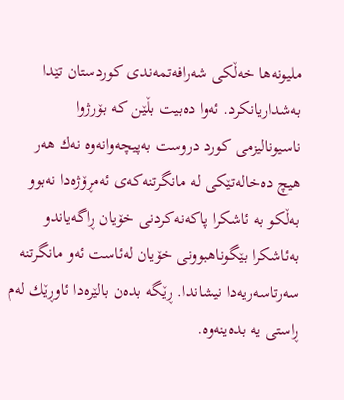ملیونه‌ها خه‌ڵكی شه‌رافه‌تمه‌ندی كوردستان تێدا به‌شداریانكرد. ئه‌وا ده‌بیت بڵێن كه‌ بۆرژوا ناسیونالیزمی كورد دروست به‌پیچه‌وانه‌وه‌ نه‌ك هه‌ر هیچ ده‌خاله‌تێكی له‌ مانگرتنه‌كه‌ی ئه‌مڕۆژه‌دا نه‌بوو به‌ڵكو به‌ ئاشكرا پاكه‌نه‌كردنی خۆیان ڕاگه‌یاندو به‌ئاشكرا بێگوناهبوونی خۆیان له‌ئاست ئه‌و مانگرتنه‌ سه‌رتاسه‌ریه‌دا نیشاندا. ڕێگه‌ بده‌ن بالێره‌دا ئاوڕێك له‌م ڕاستی یه‌ بده‌ینه‌وه‌.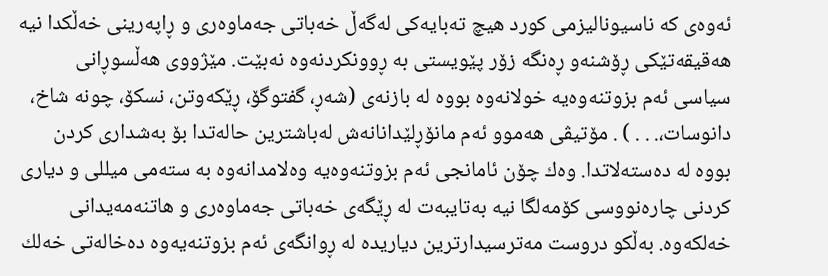ئه‌وه‌ی كه‌ ناسیونالیزمی كورد هیچ ته‌بایه‌كی له‌گه‌ڵ خه‌باتی جه‌ماوه‌ری و ڕاپه‌رینی خه‌ڵكدا نیه‌ هه‌قیقه‌تێكی ڕۆشنه‌و ڕه‌نگه‌ زۆر پێویستی به‌ ڕوونكردنه‌وه‌ نه‌بێت. مێژووی هه‌ڵسوڕانی سیاسی ئه‌م بزوتنه‌وه‌یه‌ خولانه‌وه‌ بووه‌ له‌ بازنه‌ی (شه‌ڕ، گفتوگۆ، ڕێكه‌وتن، نسكۆ، چونه‌ شاخ، دانوسات،. . . ) . مۆتیڤی هه‌موو ئه‌م مانۆڕلێدانانه‌ش له‌باشترین حاله‌تدا بۆ به‌شداری كردن بووه‌ له‌ ده‌سته‌لاتدا. وه‌ك چۆن ئامانجی ئه‌م بزوتنه‌وه‌یه‌ وه‌لامدانه‌وه‌ به‌ سته‌می میللی و دیاری كردنی چاره‌نووسی كۆمه‌لگا نیه‌ به‌تایبه‌ت له‌ ڕێگه‌ی خه‌باتی جه‌ماوه‌ری و هاتنه‌مه‌یدانی خه‌لكه‌وه‌. به‌ڵكو دروست مه‌ترسیدارترین دیاریده‌ له‌ ڕوانگه‌ی ئه‌م بزوتنه‌یه‌وه‌ ده‌خاله‌تی خه‌لك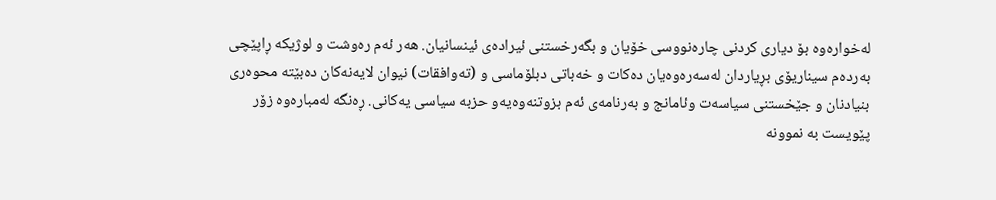له‌خواره‌وه‌ بۆ دیاری كردنی چاره‌نووسی خۆیان و بگه‌رخستنی ئیراده‌ی ئینسانیان. هه‌ر ئه‌م ره‌وشت و لوژیكه‌ ڕاپێچی به‌رده‌م سیناریۆی بڕیاردان له‌سه‌ره‌وه‌یان ده‌كات و خه‌باتی دبلۆماسی و (ته‌وافقات) نیوان لایه‌نه‌كان ده‌بێته‌ محوه‌ری بنیادنان و جێخستنی سیاسه‌ت وئامانج و به‌رنامه‌ی ئه‌م بزوتنه‌وه‌یه‌و حزبه‌ سیاسی یه‌كانی. ڕه‌نگه‌ له‌مباره‌وه‌ زۆر پێویست به‌ نموونه‌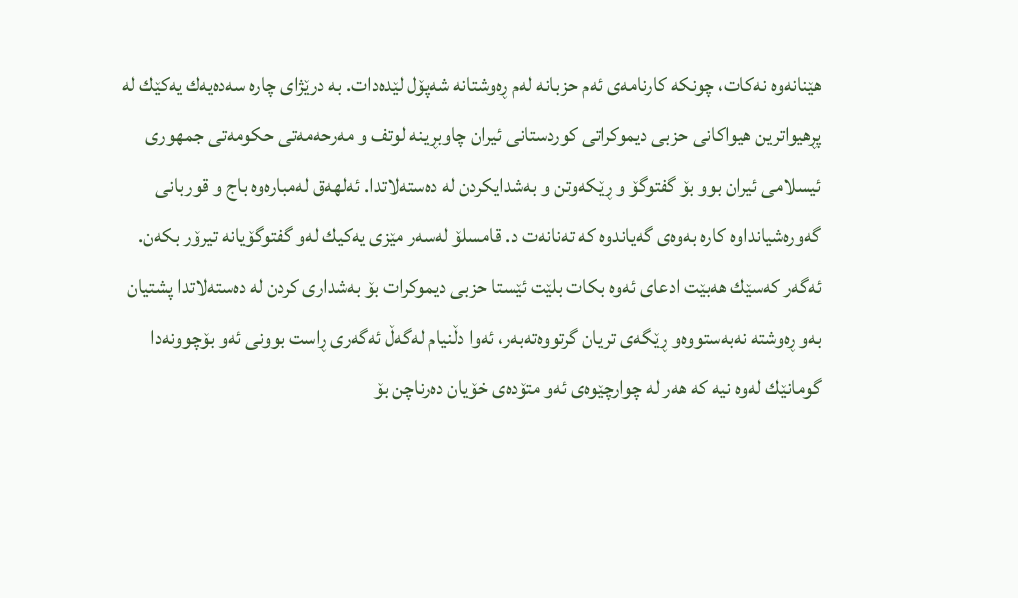هێنانه‌وه‌ نه‌كات، چونكه‌ كارنامه‌ی ئه‌م حزبانه‌ له‌م ڕه‌وشتانه‌ شه‌پۆل لێده‌دات. به‌ درێژای چاره‌ سه‌ده‌یه‌ك یه‌كێك له‌ پڕهیواترین هیواكانی حزبی دیموكراتی كوردستانی ئیران چاوبڕینه‌ لوتف و مه‌رحه‌مه‌تی حكومه‌تی جمهوری ئیسلامی ئیران بوو بۆ گفتوگۆ و ڕێكه‌وتن و به‌شدایكردن له‌ ده‌سته‌لاتدا. ئه‌لهه‌ق له‌مباره‌وه‌ باج و قوربانی گه‌وره‌شیانداوه‌ كاره‌ به‌وه‌ی گه‌یاندوه‌ كه‌ ته‌نانه‌ت د. قامسلۆ له‌سه‌ر مێزی یه‌كیك له‌و گفتوگۆیانه‌ تیرۆر بكه‌ن. ئه‌گه‌ر كه‌سێك هه‌بێت ادعای ئه‌وه‌ بكات بلێت ئێستا حزبی دیموكرات بۆ به‌شداری كردن له‌ ده‌سته‌لاتدا پشتیان به‌و ڕه‌وشته‌ نه‌به‌ستووه‌و ڕێگه‌ی تریان گرتووه‌ته‌به‌ر، ئه‌وا دڵنیام له‌گه‌ڵ ئه‌گه‌ری ڕاست بوونی ئه‌و بۆچوونه‌دا گومانێك له‌وه‌ نیه‌ كه‌ هه‌ر له‌ چوارچێوه‌ی ئه‌و متۆده‌ی خۆیان ده‌رناچن بۆ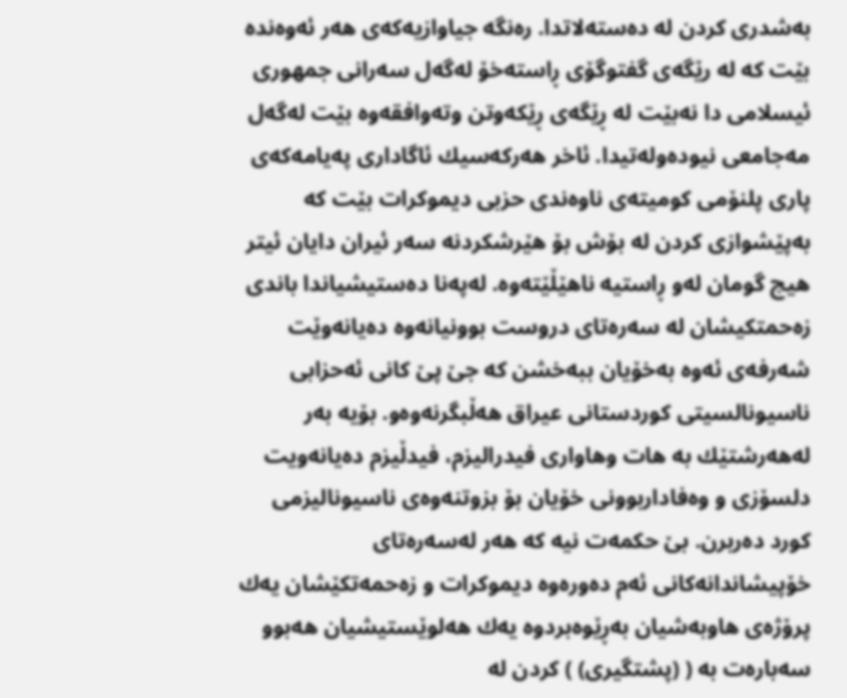به‌شدری كردن له‌ ده‌سته‌لاتدا. ره‌نگه‌ جیاوازیه‌كه‌ی هه‌ر ئه‌وه‌نده‌ بێت كه‌ له‌ رێگه‌ی گفتوگۆی ڕاسته‌خۆ له‌گه‌ل سه‌رانی جمهوری ئیسلامی دا نه‌بێت له‌ ڕێگه‌ی ڕێكه‌وتن وته‌وافقه‌وه‌ بێت له‌گه‌ل مه‌جامعی نیوده‌وله‌تیدا. ئاخر هه‌ركه‌سیك ئاگاداری په‌یامه‌كه‌ی پاری پلنۆمی كومیته‌ی ناوه‌ندی حزبی دیموكرات بێت كه‌ به‌پێشوازی كردن له‌ بۆش بۆ هێرشكردنه‌ سه‌ر ئیران دایان ئیتر هیچ گومان له‌و ڕاستیه‌ ناهێڵێته‌وه‌. له‌په‌نا ده‌ستیشیاندا باندی زه‌حمتكیشان له‌ سه‌ره‌تای دروست بوونیانه‌وه‌ ده‌یانه‌وێت شه‌رفه‌ی ئه‌وه‌ به‌خۆیان ببه‌خشن كه‌ جێ پێ كانی ئه‌حزابی ناسیونالسیتی كوردستانی عیراق هه‌ڵبگرنه‌وه‌و. بۆیه‌ به‌ر له‌هه‌رشتێك به‌ هات وهاواری فیدرالیزم، فیدڵیزم ده‌یانه‌ویت دلسۆزی و وه‌فاداربوونی خۆیان بۆ بزوتنه‌وه‌ی ناسیونالیزمی كورد ده‌ربرن. بێ حكمه‌ت نیه‌ كه‌ هه‌ر له‌سه‌ره‌تای خۆپیشاندانه‌كانی ئه‌م ده‌وره‌وه‌ دیموكرات و زه‌حمه‌تكێشان یه‌ك پرۆژه‌ی هاوبه‌شیان به‌ڕێوه‌بردوه‌ یه‌ك هه‌لوێستیشیان هه‌بوو سه‌باره‌ت به‌ ( (پشتگیری) ) كردن له‌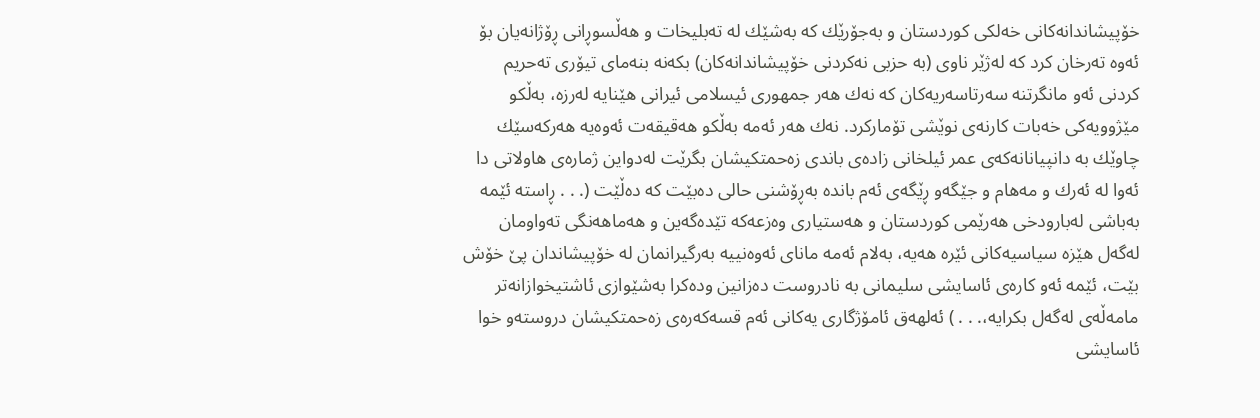خۆپیشاندانه‌كانی خه‌لكی كوردستان و به‌جۆرێك كه‌ به‌شێك له‌ ته‌بلیخات و هه‌ڵسوڕانی ڕۆژانه‌یان بۆ ئه‌وه‌ ته‌رخان كرد كه‌ له‌ژێر ناوی (به‌ حزبی نه‌كردنی خۆپیشاندانه‌كان) بكه‌نه‌ بنه‌مای تیۆری ته‌حریم كردنی ئه‌و مانگرتنه‌ سه‌رتاسه‌ریه‌كان كه‌ نه‌ك هه‌ر جمهوری ئیسلامی ئیرانی هێنایه‌ له‌رزه‌، به‌ڵكو مێژوویه‌كی خه‌بات كارنه‌ی نوێشی تۆماركرد. نه‌ك هه‌ر ئه‌مه‌ به‌ڵكو هه‌قیقه‌ت ئه‌وه‌یه‌ هه‌ركه‌سێك چاوێك به‌ دانپیانانه‌كه‌ی عمر ئیلخانی زاده‌ی باندی زه‌حمتكیشان بگرێت له‌دواین ژماره‌ی هاولاتی دا ئه‌وا له‌ ئه‌رك و مه‌هام و جێگه‌و ڕێگه‌ی ئه‌م بانده‌ به‌ڕۆشنی حالی ده‌بێت كه‌ ده‌ڵێت (. . . ڕاسته‌ ئێمه‌ به‌باشی له‌بارودخی هه‌رێمی كوردستان و هه‌ستیاری وه‌زعه‌كه‌ تێده‌گه‌ین و هه‌ماهه‌نگی ته‌واومان له‌گه‌ل هێزه‌ سیاسیه‌كانی ئێره‌ هه‌یه‌، به‌لام ئه‌مه‌ مانای ئه‌وه‌نییه‌ به‌رگیرانمان له‌ خۆپیشاندان پێ خۆش بێت، ئێمه‌ ئه‌و كاره‌ی ئاسایشی سلیمانی به‌ نادروست ده‌زانین وده‌كرا به‌شێوازی ئاشتیخوازانه‌تر مامه‌ڵه‌ی له‌گه‌ل بكرایه‌،. . . ) ئه‌لهه‌ق ئامۆژگاری یه‌كانی ئه‌م قسه‌كه‌ره‌ی زه‌حمتكیشان دروسته‌و خوا ئاسایشی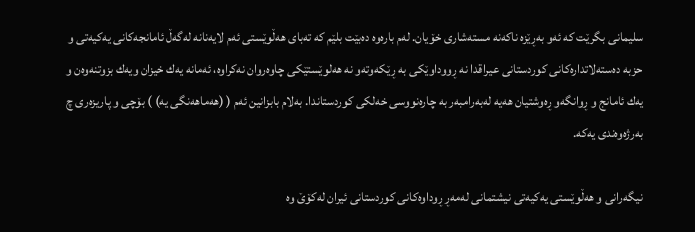سلیمانی بگرێت كه‌ ئه‌و به‌ڕێزه‌ ناكه‌نه‌ مسته‌شاری خۆیان. له‌م باره‌وه‌ ده‌بێت بلێم كه‌ ته‌بای هه‌ڵوێستی ئه‌م لایه‌نانه‌ له‌گه‌ڵ ئامانجه‌كانی یه‌كیه‌تی و حزبه‌ ده‌سته‌لاتداره‌كانی كوردستانی عیراقدا نه‌ ڕووداوێكی به‌ ڕێكه‌وته‌و نه‌ هه‌لوێستێكی چاوه‌روان نه‌كراوه‌، ئه‌مانه‌ یه‌ك خیزان ویه‌ك بزوتنه‌وه‌ن و یه‌ك ئامانج و ڕوانگه‌و ڕه‌وشتیان هه‌یه‌ له‌به‌رامبه‌ر به‌ چاره‌نووسی خه‌لكی كوردستاندا. به‌لام بابزانین ئه‌م ( (هه‌ماهه‌نگی یه‌) ) بۆچی و پاریزه‌ری چ به‌رژه‌وه‌ندی یه‌كه‌.

نیگه‌رانی و هه‌ڵوێستی یه‌كیه‌تی نیشتمانی له‌مه‌ڕ ڕوداوه‌كانی كوردستانی ئیران له‌كۆێ وه‌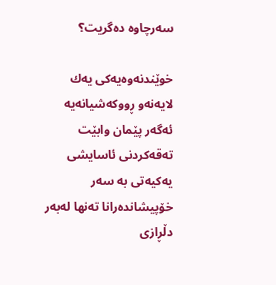سه‌رچاوه‌ ده‌گریت؟

خوێندنه‌وه‌یه‌كی یه‌ك لایه‌نه‌و ڕووكه‌شیانه‌یه‌ ئه‌گه‌ر پێمان وابێت ته‌قه‌كردنی ئاسایشی یه‌كیه‌تی به‌ سه‌ر خۆپیشانده‌رانا ته‌نها له‌به‌ر دڵڕازی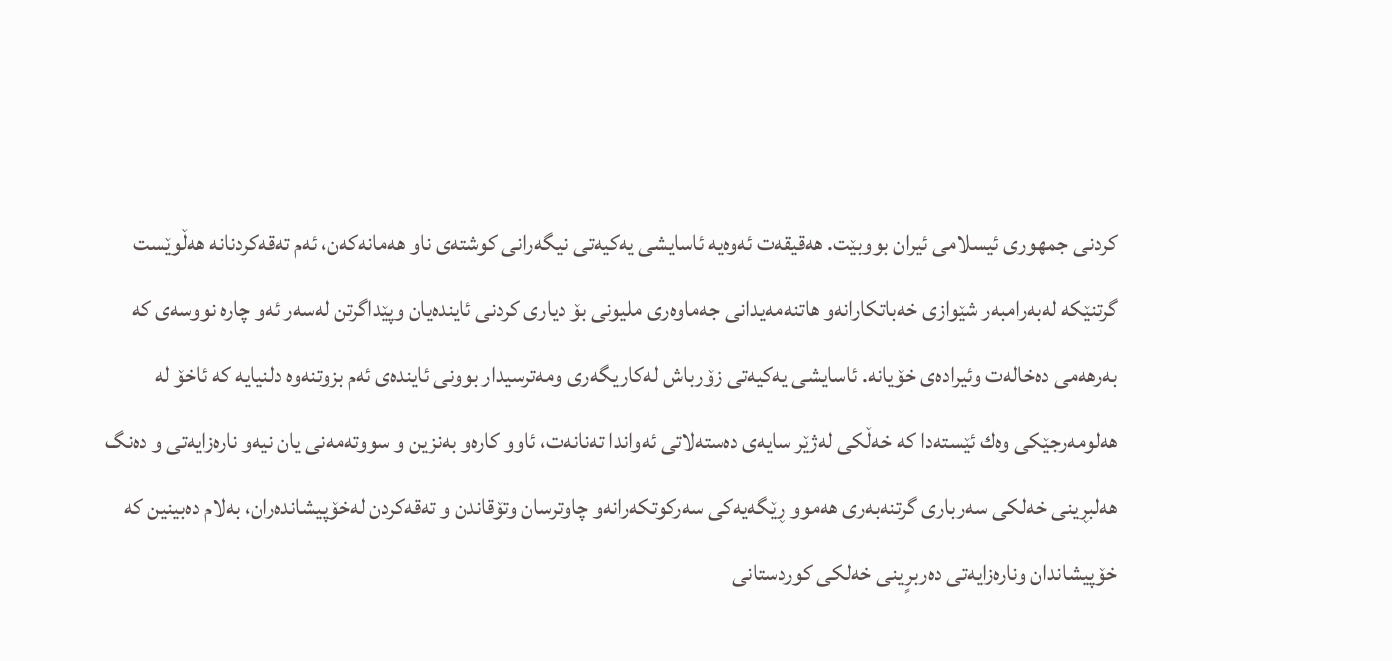كردنی جمهوری ئیسلامی ئیران بووبێت. هه‌قیقه‌ت ئه‌وه‌یه‌ ئاسایشی یه‌كیه‌تی نیگه‌رانی كوشته‌ی ناو هه‌مانه‌كه‌ن، ئه‌م ته‌قه‌كردنانه‌ هه‌ڵوێست گرتنێكه‌ له‌به‌رامبه‌ر شێوازی خه‌باتكارانه‌و هاتنه‌مه‌یدانی جه‌ماوه‌ری ملیونی بۆ دیاری كردنی ئاینده‌یان وپێداگرتن له‌سه‌ر ئه‌و چاره‌ نووسه‌ی كه‌ به‌رهه‌می ده‌خاله‌ت وئیراده‌ی خۆیانه‌. ئاسایشی یه‌كیه‌تی زۆرباش له‌كاریگه‌ری ومه‌ترسیدار بوونی ئاینده‌ی ئه‌م بزوتنه‌وه‌ دلنیایه‌ كه‌ ئاخۆ له‌ هه‌لومه‌رجێكی وه‌ك ئێسته‌دا كه‌ خه‌ڵكی له‌ژێر سایه‌ی ده‌سته‌لاتی ئه‌واندا ته‌نانه‌ت، ئاوو كاره‌و به‌نزین و سووته‌مه‌نی یان نیه‌و ناره‌زایه‌تی و ده‌نگ هه‌لبڕینی خه‌لكی سه‌رباری گرتنه‌به‌ری هه‌موو ڕێگه‌یه‌كی سه‌ركوتكه‌رانه‌و چاوترسان وتۆقاندن و ته‌قه‌كردن له‌خۆپیشانده‌ران، به‌لام ده‌بینین كه‌ خۆپیشاندان وناره‌زایه‌تی ده‌ربرٍینی خه‌لكی كوردستانی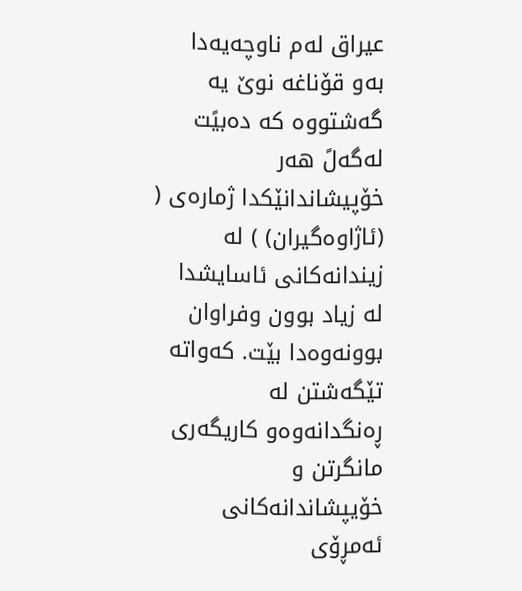عیراق له‌م ناوچه‌یه‌دا به‌و قۆناغه‌ نوێ یه‌ گه‌شتووه‌ كه‌ ده‌بیًت له‌گه‌لً هه‌ر خۆپیشاندانێكدا ژماره‌ی ( (ئاژاوه‌گیران) ) له‌ زیندانه‌كانی ئاسایشدا له‌ زیاد بوون وفراوان بوونه‌وه‌دا بێت. كه‌واته‌ تێگه‌شتن له‌ ڕه‌نگدانه‌وه‌و كاریگه‌ری مانگرتن و خۆیپشاندانه‌كانی ئه‌مڕۆی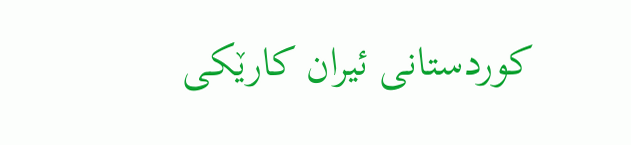كوردستانی ئیران كارێكی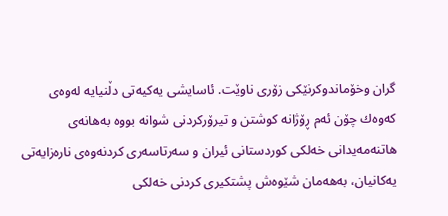گران وخۆماندوكرنێكی زۆری ناوێت. ئاسایشی یه‌كیه‌تی دڵنیایه‌ له‌وه‌ی كه‌وه‌ك چۆن ئه‌م ڕۆژانه‌ كوشتن و تیرۆركردنی شوانه‌ بووه‌ به‌هانه‌ی هاتنه‌مه‌یدانی خه‌لكی كوردستانی ئیران و سه‌رتاسه‌ری كردنه‌وه‌ی ناره‌زایه‌تی یه‌كانیان، به‌هه‌مان شێوه‌ش پشتكیری كردنی خه‌لكی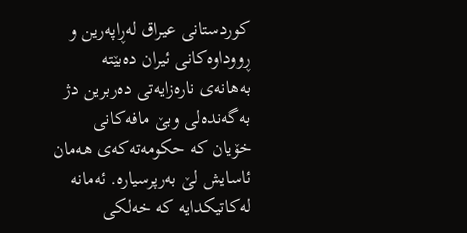كوردستانی عیراق له‌ڕاپه‌رین و ڕووداوه‌كانی ئیران ده‌بێته‌ به‌هانه‌ی ناره‌زایه‌تی ده‌ربرین دژ به‌گه‌نده‌لی وبێ مافه‌كانی خۆیان كه‌ حكومه‌ته‌كه‌ی هه‌مان ئاسایش لێ به‌رپرسیاره‌. ئه‌مانه‌ له‌كاتیكدایه‌ كه‌ خه‌لكی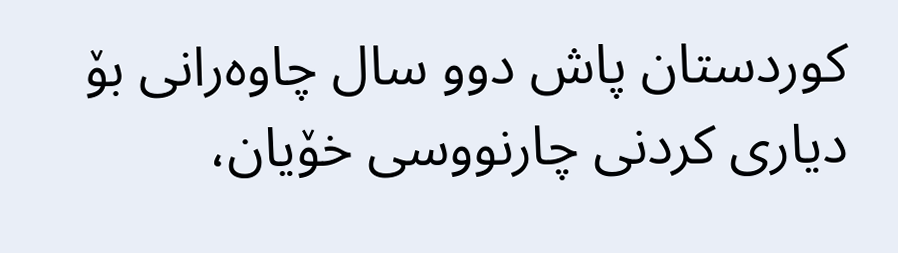كوردستان پاش دوو سال چاوه‌رانی بۆ دیاری كردنی چارنووسی خۆیان،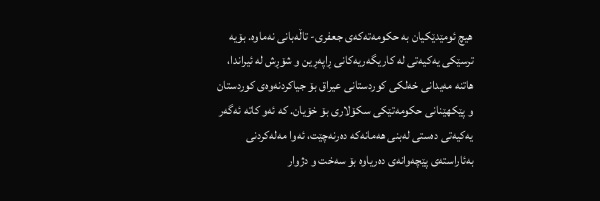هیچ ئومێدێكیان به‌ حكومه‌ته‌كه‌ی جعفری- تاڵه‌بانی نه‌ماوه‌. بۆیه‌ ترسێكی یه‌كیه‌تی له‌ كاریگه‌ریه‌كانی ڕاپه‌ڕین و شۆڕش له‌ ئیراندا، هاتنه‌ مه‌یدانی خه‌لكی كوردستانی عیراق بۆ جیاكردنه‌وه‌ی كوردستان و پێكهێنانی حكومه‌تێكی سكۆلاری بۆ خۆیان. كه‌ ئه‌و كاته‌ ئه‌گه‌ر یه‌كیه‌تی ده‌ستی له‌بنی هه‌مانه‌كه‌ ده‌رنه‌چێت، ئه‌وا مه‌له‌كردنی به‌ئاراسته‌ی پێچه‌وانه‌ی ده‌ریاوه‌ بۆ سه‌خت و دژوار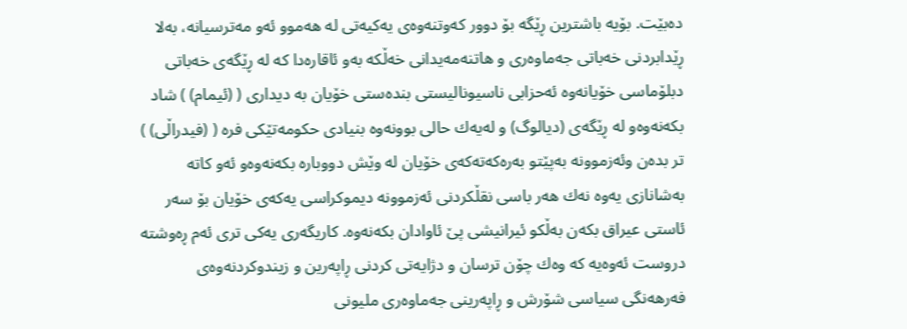ده‌بێت. بۆیه‌ باشترین ڕێگه‌ بۆ دوور كه‌وتنه‌وه‌ی یه‌كیه‌تی له‌ هه‌موو ئه‌و مه‌ترسیانه‌، به‌لا ڕێدابردنی خه‌باتی جه‌ماوه‌ری و هاتنه‌مه‌یدانی خه‌ڵكه‌ به‌و ئاقاره‌دا كه‌ له‌ ڕێگه‌ی خه‌باتی دبلۆماسی خۆیانه‌وه‌ ئه‌حزابی ناسیونالیستی بنده‌ستی خۆیان به‌ دیداری ( (ئیمام) ) شاد بكه‌نه‌وه‌و له‌ ڕێگه‌ی (دیالوگ) و له‌یه‌ك حالی بوونه‌وه‌ بنیادی حكومه‌تێكی فره‌ ( (فیدراڵی) ) تر بده‌ن وئه‌زموونه‌ به‌پێتو به‌ره‌كه‌ته‌كه‌ی خۆیان له‌ وێش دووباره‌ بكه‌نه‌وه‌و ئه‌و كاته‌ به‌شانازی یه‌وه‌ نه‌ك هه‌ر باسی نقڵكردنی ئه‌زموونه‌ دیموكراسی یه‌كه‌ی خۆیان بۆ سه‌ر ئاستی عیراق بكه‌ن به‌ڵكو ئیرانیشی پێ ئاوادان بكه‌نه‌وه‌. كاریگه‌ری یه‌كی تری ئه‌م ڕه‌وشته‌ دروست ئه‌وه‌یه‌ كه‌ وه‌ك چۆن ترسان و دژایه‌تی كردنی ڕاپه‌رین و زیندوكردنه‌وه‌ی فه‌رهه‌نگی سیاسی شۆرش و ڕاپه‌رینی جه‌ماوه‌ری ملیونی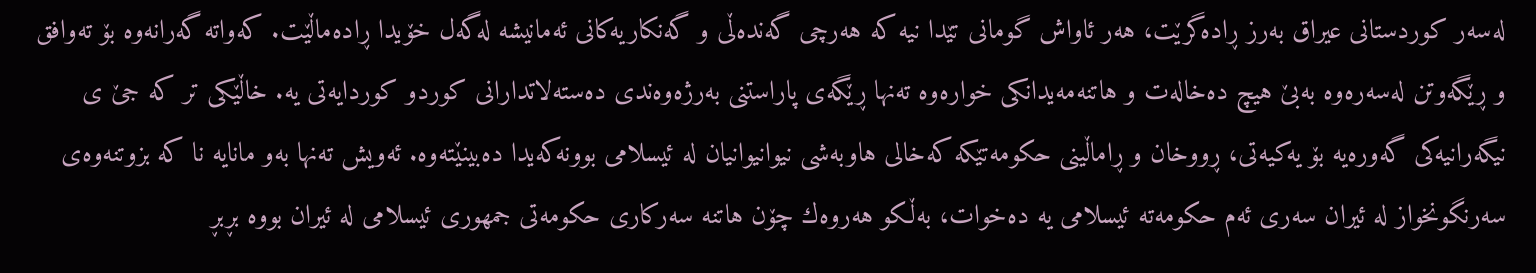له‌سه‌ر كوردستانی عیراق به‌رز ڕاده‌گرێت، هه‌ر ئاواش گومانی تێدا نیه‌ كه‌ هه‌رچی گه‌نده‌ڵی و گه‌نكاریه‌كانی ئه‌مانیشه‌ له‌گه‌ل خۆیدا ڕاده‌ماڵێت. كه‌واته‌ گه‌رانه‌وه‌ بۆ ته‌وافق و ڕێگه‌وتن له‌سه‌ره‌وه‌ به‌بێ هیچ ده‌خاله‌ت و هاتنه‌مه‌یدانكی خواره‌وه‌ ته‌نها ڕێگه‌ی پاراستنی به‌رژه‌وه‌ندی ده‌سته‌لاتدارانی كوردو كوردایه‌تی یه‌. خاڵێكی تر كه‌ جێ ی نیگه‌رانیه‌كی گه‌وره‌یه‌ بۆ یه‌كیه‌تی، ڕووخان و ڕاماڵینی حكومه‌تێكه‌ كه‌خالی هاوبه‌شی نیوانیوانیان له‌ ئیسلامی بوونه‌كه‌یدا ده‌بینێته‌وه‌. ئه‌ویش ته‌نها به‌و مانایه‌ نا كه‌ بزوتنه‌وه‌ی سه‌رنگونخواز له‌ ئیران سه‌ری ئه‌م حكومه‌ته‌ ئیسلامی یه‌ ده‌خوات، به‌ڵكو هه‌روه‌ك چۆن هاتنه‌ سه‌ركاری حكومه‌تی جمهوری ئیسلامی له‌ ئیران بووه‌ بڕبڕ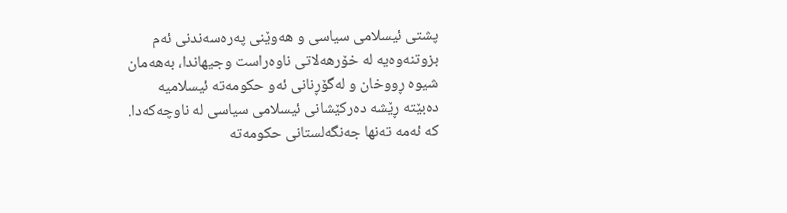پشتی ئیسلامی سیاسی و هه‌وێنی په‌ره‌سه‌ندنی ئه‌م بزوتنه‌وه‌یه‌ له‌ خۆرهه‌لاتی ناوه‌راست وجیهاندا، به‌هه‌مان شیوه‌ ڕووخان و له‌گۆڕنانی ئه‌و حكومه‌ته‌ ئیسلامیه‌ ده‌بێته‌ ڕێشه‌ ده‌ركێشانی ئیسلامی سیاسی له‌ ناوچه‌كه‌دا. كه‌ ئه‌مه‌ ته‌نها جه‌نگه‌لستانی حكومه‌ته‌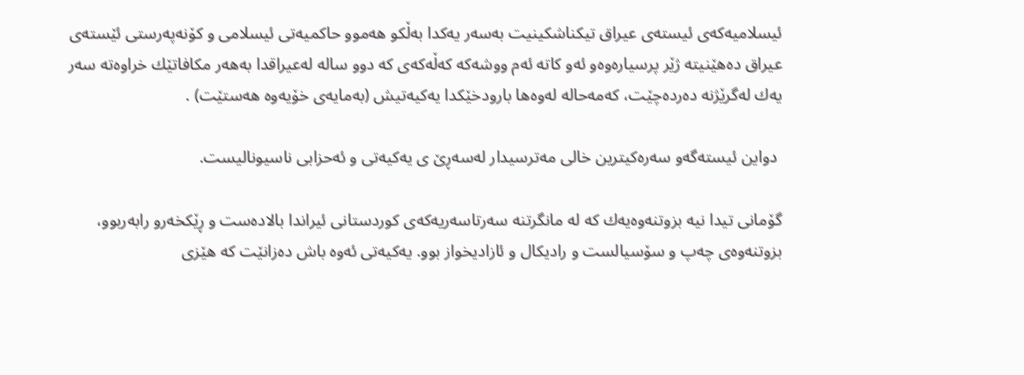ئیسلامیه‌كه‌ی ئیسته‌ی عیراق تیكناشكینیت به‌سه‌ر یه‌كدا به‌ڵكو هه‌موو حاكمیه‌تی ئیسلامی و كۆنه‌په‌رستی ئێسته‌ی عیراق ده‌هێنیته‌ ژێر پرسیاره‌وه‌و ئه‌و كاته‌ ئه‌م ووشه‌كه‌ كه‌ڵه‌كه‌ی كه‌ دوو ساله‌ له‌عیراقدا به‌هه‌ر مكافاتێك خراوه‌ته‌ سه‌ر یه‌ك له‌گرێژنه‌ ده‌رده‌چێت، كه‌مه‌حاله‌ له‌وه‌ها بارودخێكدا یه‌كیه‌تیش (به‌مایه‌ی خۆیه‌وه‌ هه‌ستێت) .

 دواین ئیسته‌گه‌و سه‌ره‌كیترین خالی مه‌ترسیدار له‌سه‌ڕێ ی یه‌كیه‌تی و ئه‌حزابی ناسیونالیست.

گۆمانی تیدا نیه‌ بزوتنه‌وه‌یه‌ك كه‌ له‌ مانگرتنه‌ سه‌رتاسه‌ریه‌كه‌ی كوردستانی ئیراندا بالاده‌ست و ڕێكخه‌رو رابه‌ربوو، بزوتنه‌وه‌ی چه‌پ و سۆسیالست و رادیكال و ئازادیخواز بوو. یه‌كیه‌تی ئه‌وه‌ باش ده‌زانێت كه‌ هێزی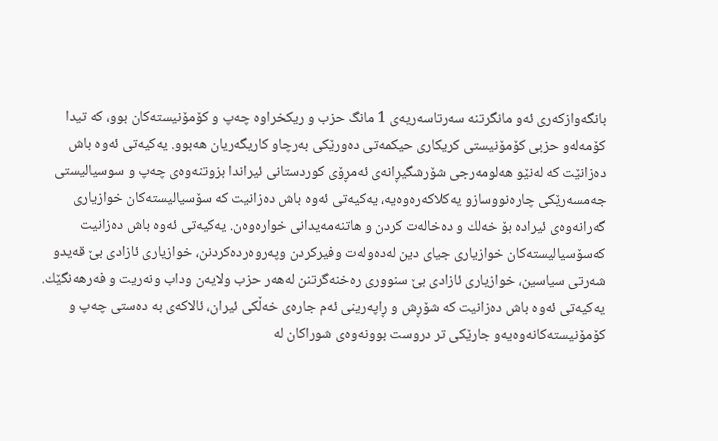بانگه‌وازكه‌ری ئه‌و مانگرتنه‌ سه‌رتاسه‌ریه‌ی 1 مانگ حزب و ریكخراوه‌ چه‌پ و كۆمۆنیسته‌كان بوو، كه‌ تیدا كۆمه‌له‌و حزبی كۆمۆنیستی كریكاری حیكمه‌تی ده‌ورێكی به‌رچاو كاریگه‌ریان هه‌بوو. یه‌كیه‌تی ئه‌وه‌ باش ده‌زانێت كه‌ له‌نێو هه‌لومه‌رجی شۆرشگیڕانه‌ی ئه‌مڕۆی كوردستانی ئیراندا بزوتنه‌وه‌ی چه‌پ و سوسیالیستی جه‌مسه‌رێكی چاره‌نووسازو یه‌كلاكه‌ره‌وه‌یه‌، یه‌كیه‌تی ئه‌وه‌ باش ده‌زانیت كه‌ سۆسیالیسته‌كان خوازیاری گه‌رانه‌وه‌ی ئیراده‌ بۆ خه‌لك و ده‌خاله‌ت كردن و هاتنه‌مه‌یدانی خواره‌وه‌ن. یه‌كیه‌تی ئه‌وه‌ باش ده‌زانیت كه‌سۆسیالیسته‌كان خوازیاری جیای دین له‌ده‌وله‌ت وفیركردن وپه‌روه‌رده‌كردنن، خوازیاری ئازادی بێ قه‌یدو شه‌رتی سیاسین، خوازیاری ئازادی بێ سنووری ره‌خنه‌گرتنن له‌هه‌ر حزب ولایه‌ن وداب ونه‌ریت و فه‌رهه‌نگێك. یه‌كیه‌تی ئه‌وه‌ باش ده‌زانیت كه‌ شۆڕش و ڕاپه‌رینی ئه‌م جاره‌ی خه‌ڵكی ئیران، ئالاكه‌ی به‌ ده‌ستی چه‌پ و كۆمۆنیسته‌كانه‌وه‌یه‌و جارێكی تر دروست بوونه‌وه‌ی شوراكان له‌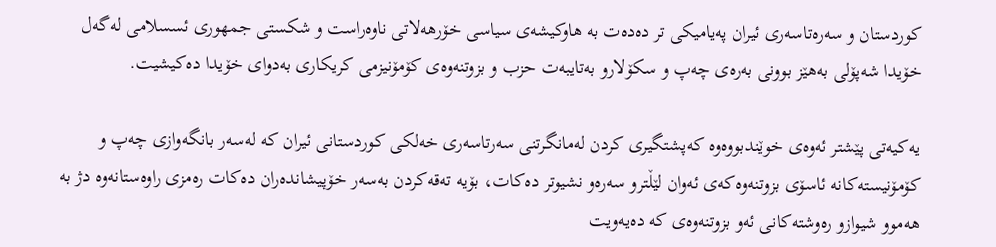كوردستان و سه‌ره‌تاسه‌ری ئیران په‌یامیكی تر ده‌ده‌ت به‌ هاوكیشه‌ی سیاسی خۆرهه‌لاتی ناوه‌راست و شكستی جمهوری ئسسلامی له‌گه‌ل خۆیدا شه‌پۆلی به‌هێز بوونی به‌ره‌ی چه‌پ و سكۆلارو به‌تایبه‌ت حزب و بزوتنه‌وه‌ی كۆمۆنیزمی كریكاری به‌دوای خۆیدا ده‌كیشیت.

یه‌كیه‌تی پێشتر ئه‌وه‌ی خوێندبووه‌وه‌ كه‌پشتگیری كردن له‌مانگرتنی سه‌رتاسه‌ری خه‌لكی كوردستانی ئیران كه‌ له‌سه‌ر بانگه‌وازی چه‌پ و كۆمۆنیسته‌كانه‌ ئاسۆی بزوتنه‌وه‌كه‌ی ئه‌وان لێڵترو سه‌ره‌و نشیوتر ده‌كات، بۆیه‌ ته‌قه‌كردن به‌سه‌ر خۆپیشانده‌ران ده‌كات ره‌مزی راوه‌ستانه‌وه‌ دژ به‌ هه‌موو شیوازو ره‌وشته‌كانی ئه‌و بزوتنه‌وه‌ی كه‌ ده‌یه‌ویت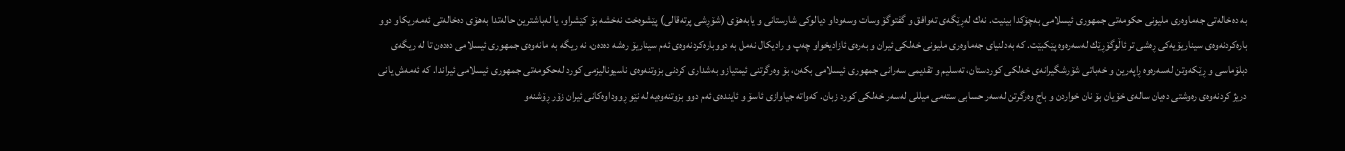به‌ ده‌خاله‌تی جه‌ماوه‌ری ملیونی حكومه‌تی جمهوری ئیسلامی به‌چۆكدا بینیت. نه‌ك له‌ڕێگه‌ی ته‌وافق و گفتوگۆ وسات وسه‌وداو دیالوكی شارستانی و یابه‌هۆی (شۆڕشی پرته‌قالی) پێشوه‌خت نه‌خشه‌ بۆ كێشراو، یا له‌باشترین حاله‌تدا به‌هۆی ده‌خاله‌تی ئه‌مه‌ریكاو دوو باره‌كردنه‌وه‌ی سیناریۆیه‌كی ڕه‌شی تر ئاڵوگۆڕێك له‌سه‌ره‌وه‌ پێكبێت. كه‌ به‌دلنیای جه‌ماوه‌ری ملیونی خه‌لكی ئیران و به‌ره‌ی ئازادیخواو چه‌پ و رادیكال نه‌مل به‌ دووباره‌كردنه‌وه‌ی ئه‌م سیناریۆ ره‌شه‌ ده‌ده‌ن، نه‌ ریگه‌ به‌ مانه‌وه‌ی جمهوری ئیسلامی ده‌ده‌ن تا له‌ ریگه‌ی دبلۆماسی و ڕێكه‌وتن له‌سه‌ره‌وه‌ ڕاپه‌رین و خه‌باتی شۆرشگیرانه‌ی خه‌لكی كوردستان، ته‌سلیم و تقدیمی سه‌رانی جمهوری ئیسلامی بكه‌ن، بۆ وه‌رگرتنی ئیمتیازو به‌شداری كردنی بزوتنه‌وه‌ی ناسیونالیزمی كورد له‌حكومه‌تی جمهوری ئیسلامی ئیراندا. كه‌ ئه‌مه‌ش یانی دریژ كردنه‌وه‌ی ره‌وشتی ده‌یان ساله‌ی خۆیان بۆ نان خواردن و باج وه‌رگرتن له‌سه‌ر حسابی سته‌می میللی له‌سه‌ر خه‌لكی كورد زبان. كه‌واته‌ جیاوازی ئاسۆ و ئاینده‌ی ئه‌م دوو بزوتنه‌وه‌یه‌ له‌ نێو ڕووداوه‌كانی ئیران زۆر ڕۆشنه‌و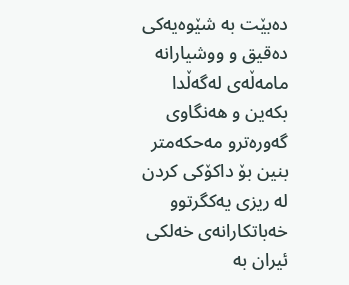ده‌بێت به‌ شێوه‌یه‌كی ده‌قیق و ووشیارانه‌ مامه‌ڵه‌ی له‌گه‌ڵدا بكه‌ین و هه‌نگاوی گه‌وره‌ترو مه‌حكه‌متر بنین بۆ داكۆكی كردن له‌ ریزی یه‌كگرتوو خه‌باتكارانه‌ی خه‌لكی ئیران به‌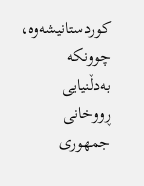كوردستانیشه‌وه‌، چوونكه‌ به‌دڵنیایی ڕووخانی جمهوری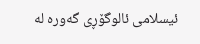ئیسلامی ئالوگۆڕی گه‌وره‌ له‌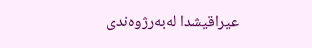عیراقیشدا له‌به‌رژوه‌ندی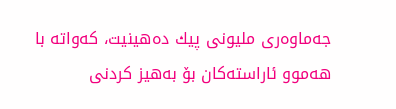جه‌ماوه‌ری ملیونی پیك ده‌هینیت، كه‌واته‌ با هه‌موو ئاراسته‌كان بۆ به‌هیز كردنی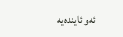ئه‌و ئاینده‌یه‌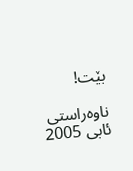بێت!

ناوه‌راستی ئابی 2005